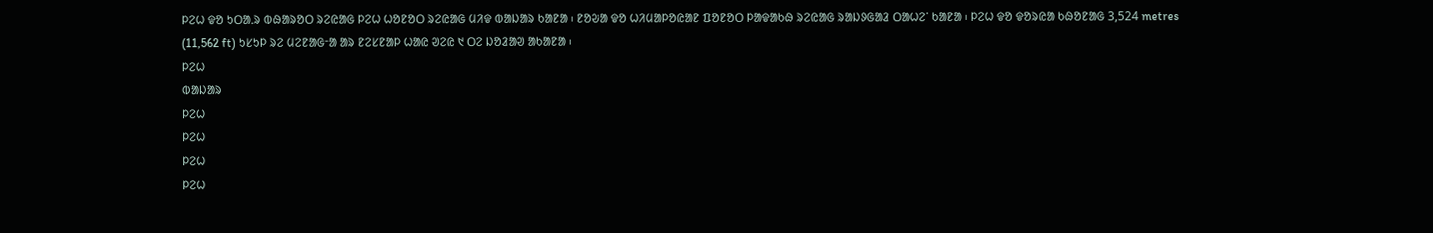ᱞᱮᱦ ᱫᱚ ᱩᱛᱟᱹᱨ ᱵᱷᱟᱨᱚᱛ ᱨᱮᱭᱟᱜ ᱞᱮᱦ ᱦᱚᱱᱚᱛ ᱨᱮᱭᱟᱜ ᱢᱤᱫ ᱵᱟᱡᱟᱨ ᱠᱟᱱᱟ ᱾ ᱱᱚᱶᱟ ᱫᱚ ᱦᱤᱢᱟᱞᱚᱭᱟᱱ ᱯᱚᱱᱚᱛ ᱞᱟᱫᱟᱠᱷ ᱨᱮᱭᱟᱜ ᱨᱟᱡᱽᱜᱟᱲ ᱛᱟᱦᱮᱸ ᱠᱟᱱᱟ ᱾ ᱞᱮᱦ ᱫᱚ ᱫᱚᱨᱭᱟ ᱠᱷᱚᱱᱟᱜ 3,524 metres (11,562 ft) ᱩᱥᱩᱞ ᱨᱮ ᱢᱮᱱᱟᱜᱼᱟ ᱟᱨ ᱱᱮᱥᱱᱟᱞ ᱦᱟᱭ ᱣᱮᱭ ᱑ ᱛᱮ ᱡᱚᱲᱟᱣ ᱟᱠᱟᱱᱟ ᱾
ᱞᱮᱦ
ᱵᱟᱡᱟᱨ
ᱞᱮᱦ
ᱞᱮᱦ
ᱞᱮᱦ
ᱞᱮᱦ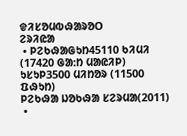ᱫᱤᱥᱚᱢᱵᱷᱟᱨᱚᱛ
ᱮᱨᱤᱭᱟ
 • ᱞᱮᱠᱷᱟᱜᱩᱴ45110 ᱠᱤᱢᱤ (17420 ᱜᱟᱺᱴ ᱢᱟᱭᱤᱞ)
ᱩᱥᱩᱞ3500 ᱢᱤᱴᱚᱨ (11500 ᱯᱷᱩᱴ)
ᱞᱮᱠᱷᱟ ᱡᱚᱠᱷᱟ ᱥᱮᱨᱢᱟ(2011)
 •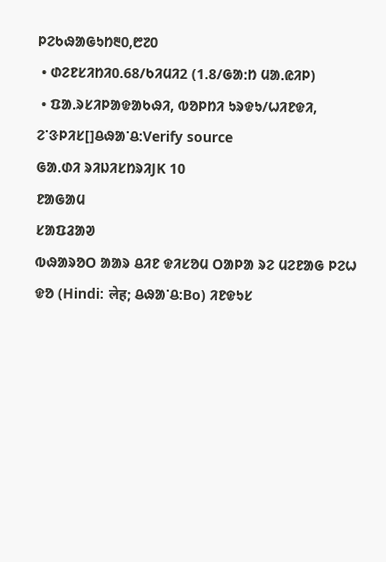ᱞᱮᱠᱷᱟᱜᱩᱴ᱓᱐,᱘᱗᱐
 • ᱰᱮᱱᱥᱤᱴᱤ0.68/ᱠᱤᱢᱤ2 (1.8/ᱜᱟᱺᱴ ᱢᱟᱹᱭᱤᱞ)
 • ᱯᱟᱹᱨᱥᱤᱞᱟᱫᱟᱠᱷᱤ, ᱵᱚᱞᱴᱤ ᱩᱨᱫᱩ/ᱦᱤᱱᱫᱤ, ᱮᱸᱝᱞᱤᱥ[]ᱪᱷᱟᱸᱪ:Verify source
ᱜᱟᱹᱰᱤ ᱨᱤᱡᱤᱥᱴᱨᱤJK 10
ᱱᱟᱜᱟᱢ
ᱥᱟᱯᱲᱟᱣ
ᱵᱷᱟᱨᱚᱛ ᱟᱟᱨ ᱪᱤᱱ ᱫᱤᱥᱚᱢ ᱛᱟᱞᱟ ᱨᱮ ᱢᱮᱱᱟᱜ ᱞᱮᱦ ᱫᱚ (Hindi: लेह; ᱪᱷᱟᱸᱪ:Bo) ᱤᱱᱫᱩᱥ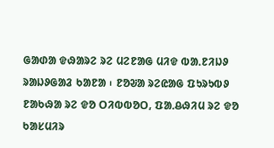ᱜᱟᱰᱟ ᱫᱷᱟᱨᱮ ᱨᱮ ᱢᱮᱱᱟᱜ ᱢᱤᱫ ᱵᱟᱹᱱᱤᱡᱽ ᱨᱟᱡᱽᱜᱟᱲ ᱠᱟᱱᱟ ᱾ ᱱᱚᱶᱟ ᱨᱮᱭᱟᱜ ᱯᱩᱨᱩᱵᱽ ᱱᱟᱠᱷᱟ ᱨᱮ ᱫᱚ ᱛᱤᱵᱵᱚᱛ, ᱯᱟᱹᱪᱷᱤᱢ ᱨᱮ ᱫᱚ ᱠᱟᱥᱢᱤᱨ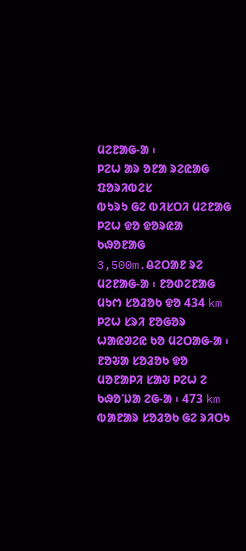ᱢᱮᱱᱟᱜ-ᱟ ᱾
ᱞᱮᱦ ᱟᱨ ᱚᱱᱟ ᱨᱮᱭᱟᱜ ᱯᱚᱨᱤᱵᱮᱥ
ᱵᱩᱨᱩ ᱜᱮ ᱵᱤᱥᱛᱤ ᱢᱮᱱᱟᱜ ᱞᱮᱦ ᱫᱚ ᱫᱚᱨᱭᱟ ᱠᱷᱚᱱᱟᱜ 3,500m.ᱪᱮᱛᱟᱱ ᱨᱮ ᱢᱮᱱᱟᱜ-ᱟ ᱾ ᱱᱚᱰᱮᱱᱟᱜ ᱢᱩᱬ ᱥᱚᱲᱚᱠ ᱫᱚ 434 km ᱞᱮᱦ ᱥᱨᱤ ᱱᱚᱜᱚᱨ ᱦᱟᱭᱣᱮᱭ ᱠᱚ ᱢᱮᱛᱟᱜ-ᱟ ᱾ ᱱᱚᱶᱟ ᱥᱚᱲᱚᱠ ᱫᱚ ᱢᱚᱱᱟᱞᱤ ᱥᱟᱶ ᱞᱮᱦ ᱮ ᱠᱷᱚᱸᱡᱟ ᱮᱜ-ᱟ ᱾ 473 km ᱵᱟᱱᱟᱨ ᱥᱚᱲᱚᱠ ᱜᱮ ᱨᱤᱛᱩ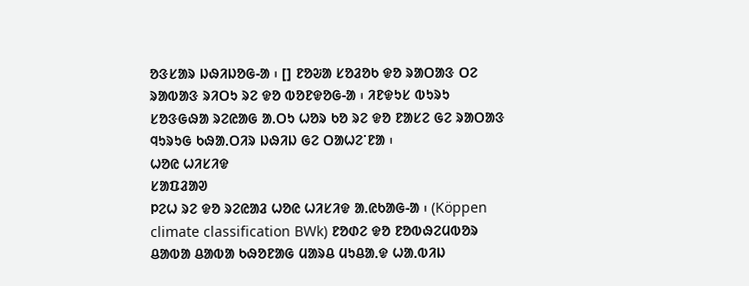ᱚᱝᱥᱟᱨ ᱡᱷᱤᱡᱚᱜ-ᱟ ᱾ [] ᱱᱚᱶᱟ ᱥᱚᱲᱚᱠ ᱫᱚ ᱨᱟᱛᱟᱝ ᱛᱮ ᱨᱟᱵᱟᱝ ᱨᱤᱛᱩ ᱨᱮ ᱫᱚ ᱵᱚᱱᱫᱚᱜ-ᱟ ᱾ ᱤᱱᱫᱩᱥ ᱵᱩᱨᱩ ᱥᱚᱝᱜᱷᱟ ᱨᱮᱭᱟᱜ ᱟᱹᱛᱩ ᱦᱚᱨ ᱠᱚ ᱨᱮ ᱫᱚ ᱱᱟᱥᱮ ᱜᱮ ᱨᱟᱛᱟᱝ ᱧᱩᱨᱩᱜ ᱠᱷᱟᱹᱛᱤᱨ ᱡᱷᱤᱡ ᱜᱮ ᱛᱟᱦᱮᱸᱱᱟ ᱾
ᱦᱚᱭ ᱦᱤᱥᱤᱫ
ᱥᱟᱯᱲᱟᱣ
ᱞᱮᱦ ᱨᱮ ᱫᱚ ᱨᱮᱭᱟᱲ ᱦᱚᱭ ᱦᱤᱥᱤᱫ ᱟᱹᱭᱠᱟᱜ-ᱟ ᱾ (Köppen climate classification BWk) ᱱᱚᱰᱮ ᱫᱚ ᱱᱚᱵᱷᱮᱢᱵᱚᱨ ᱪᱟᱵᱟ ᱪᱟᱵᱟ ᱠᱷᱚᱱᱟᱜ ᱢᱟᱨᱪ ᱢᱩᱪᱟᱹᱫ ᱦᱟᱹᱵᱤᱡ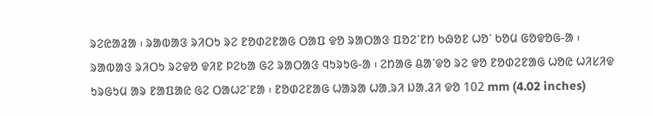ᱨᱮᱭᱟᱲᱟ ᱾ ᱨᱟᱵᱟᱝ ᱨᱤᱛᱩ ᱨᱮ ᱱᱚᱰᱮᱱᱟᱜ ᱛᱟᱯ ᱫᱚ ᱨᱟᱛᱟᱝ ᱯᱚᱮᱸᱱᱴ ᱠᱷᱚᱱ ᱦᱚᱸ ᱠᱚᱢ ᱜᱚᱫᱚᱜ-ᱟ ᱾ ᱨᱟᱵᱟᱝ ᱨᱤᱛᱩ ᱨᱮᱫᱚ ᱫᱤᱱ ᱞᱮᱠᱟ ᱜᱮ ᱨᱟᱛᱟᱝ ᱧᱩᱨᱩᱜ-ᱟ ᱾ ᱮᱴᱟᱜ ᱪᱟᱸᱫᱚ ᱨᱮ ᱫᱚ ᱱᱚᱰᱮᱱᱟᱜ ᱦᱚᱭ ᱦᱤᱥᱤᱫ ᱩᱨᱜᱩᱢ ᱟᱨ ᱱᱟᱯᱟᱭ ᱜᱮ ᱛᱟᱦᱮᱸᱱᱟ ᱾ ᱱᱚᱰᱮᱱᱟᱜ ᱦᱟᱨᱟ ᱦᱟᱹᱨᱤ ᱡᱟᱹᱲᱤ ᱫᱚ 102 mm (4.02 inches)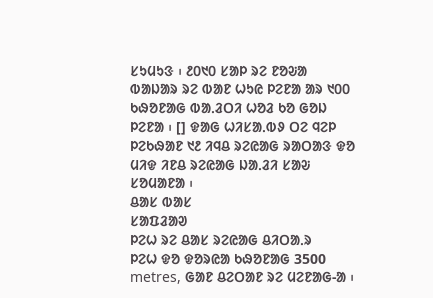ᱥᱩᱢᱩᱝ ᱾ ᱒᱐᱑᱐ ᱥᱟᱞ ᱨᱮ ᱱᱚᱶᱟ ᱵᱟᱡᱟᱨ ᱨᱮ ᱵᱟᱱ ᱦᱩᱭ ᱞᱮᱱᱟ ᱟᱨ ᱑᱐᱐ ᱠᱷᱚᱱᱟᱜ ᱵᱟᱹᱲᱛᱤ ᱦᱚᱲ ᱠᱚ ᱜᱚᱡ ᱞᱮᱱᱟ ᱾ [] ᱫᱟᱜ ᱦᱤᱥᱟᱹᱵᱽ ᱛᱮ ᱧᱮᱞ ᱞᱮᱠᱷᱟᱱ ᱑᱒ ᱤᱧᱪ ᱨᱮᱭᱟᱜ ᱨᱟᱛᱟᱝ ᱫᱚ ᱢᱤᱫ ᱤᱱᱪ ᱨᱮᱭᱟᱜ ᱡᱟᱹᱲᱤ ᱥᱟᱶ ᱥᱚᱢᱟᱱᱟ ᱾
ᱪᱟᱥ ᱵᱟᱥ
ᱥᱟᱯᱲᱟᱣ
ᱞᱮᱦ ᱨᱮ ᱪᱟᱥ ᱨᱮᱭᱟᱜ ᱪᱤᱛᱟᱹᱨ
ᱞᱮᱦ ᱫᱚ ᱫᱚᱨᱭᱟ ᱠᱷᱚᱱᱟᱜ 3500 metres, ᱜᱟᱱ ᱪᱮᱛᱟᱱ ᱨᱮ ᱢᱮᱱᱟᱜ-ᱟ ᱾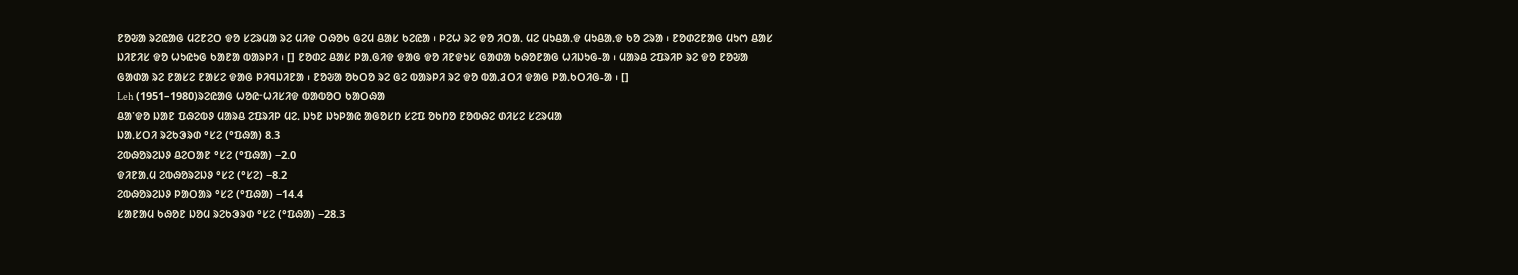ᱱᱚᱶᱟ ᱨᱮᱭᱟᱜ ᱢᱮᱱᱮᱛ ᱫᱚ ᱥᱮᱨᱢᱟ ᱨᱮ ᱢᱤᱫ ᱛᱷᱚᱠ ᱜᱮᱢ ᱪᱟᱥ ᱠᱮᱭᱟ ᱾ ᱞᱮᱦ ᱨᱮ ᱫᱚ ᱤᱛᱟᱹ ᱢᱮ ᱢᱩᱪᱟᱹᱫ ᱢᱩᱪᱟᱹᱫ ᱠᱚ ᱮᱨᱟ ᱾ ᱱᱚᱰᱮᱱᱟᱜ ᱢᱩᱬ ᱪᱟᱥ ᱡᱤᱱᱤᱥ ᱫᱚ ᱦᱩᱭᱩᱜ ᱠᱟᱱᱟ ᱵᱟᱨᱞᱤ ᱾ [] ᱱᱚᱰᱮ ᱪᱟᱥ ᱞᱟᱹᱜᱤᱫ ᱫᱟᱜ ᱫᱚ ᱤᱱᱫᱩᱥ ᱜᱟᱰᱟ ᱠᱷᱚᱱᱟᱜ ᱦᱤᱡᱩᱜ-ᱟ ᱾ ᱢᱟᱨᱪ ᱮᱯᱨᱤᱞ ᱨᱮ ᱫᱚ ᱱᱚᱶᱟ ᱜᱟᱰᱟ ᱨᱮ ᱱᱟᱥᱮ ᱱᱟᱥᱮ ᱫᱟᱜ ᱞᱤᱧᱡᱤᱱᱟ ᱾ ᱱᱚᱶᱟ ᱚᱠᱛᱚ ᱨᱮ ᱜᱮ ᱵᱟᱨᱞᱤ ᱨᱮ ᱫᱚ ᱵᱟᱹᱲᱛᱤ ᱫᱟᱜ ᱞᱟᱹᱠᱛᱤᱜ-ᱟ ᱾ []
Leh (1951–1980)ᱨᱮᱭᱟᱜ ᱦᱚᱭᱼᱦᱤᱥᱤᱫ ᱵᱟᱵᱚᱛ ᱠᱟᱛᱷᱟ
ᱪᱟᱸᱫᱚ ᱡᱟᱱ ᱯᱷᱮᱵᱽ ᱢᱟᱨᱪ ᱮᱯᱨᱤᱞ ᱢᱮᱹ ᱡᱩᱱ ᱡᱩᱞᱟᱭ ᱟᱜᱚᱥᱴ ᱥᱮᱯ ᱚᱠᱴᱚ ᱱᱚᱵᱷᱮ ᱰᱤᱥᱮ ᱥᱮᱨᱢᱟ
ᱡᱟᱹᱥᱛᱤ ᱨᱮᱠᱳᱨᱰ °ᱥᱮ (°ᱯᱷᱟ) 8.3
ᱮᱵᱷᱚᱨᱮᱡᱽ ᱪᱮᱛᱟᱱ °ᱥᱮ (°ᱯᱷᱟ) −2.0
ᱫᱤᱱᱟᱹᱢ ᱮᱵᱷᱚᱨᱮᱡᱽ °ᱥᱮ (°ᱥᱮ) −8.2
ᱮᱵᱷᱚᱨᱮᱡᱽ ᱞᱟᱛᱟᱨ °ᱥᱮ (°ᱯᱷᱟ) −14.4
ᱥᱟᱱᱟᱢ ᱠᱷᱚᱱ ᱡᱚᱢ ᱨᱮᱠᱳᱨᱰ °ᱥᱮ (°ᱯᱷᱟ) −28.3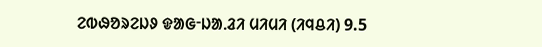ᱮᱵᱷᱚᱨᱮᱡᱽ ᱫᱟᱜᱼᱡᱟᱹᱲᱤ ᱢᱤᱢᱤ (ᱤᱧᱪᱤ) 9.5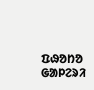ᱯᱷᱚᱴᱚ ᱜᱟᱞᱮᱨᱤ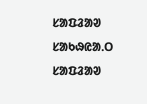ᱥᱟᱯᱲᱟᱣ
ᱥᱟᱠᱷᱭᱟᱹᱛ
ᱥᱟᱯᱲᱟᱣ